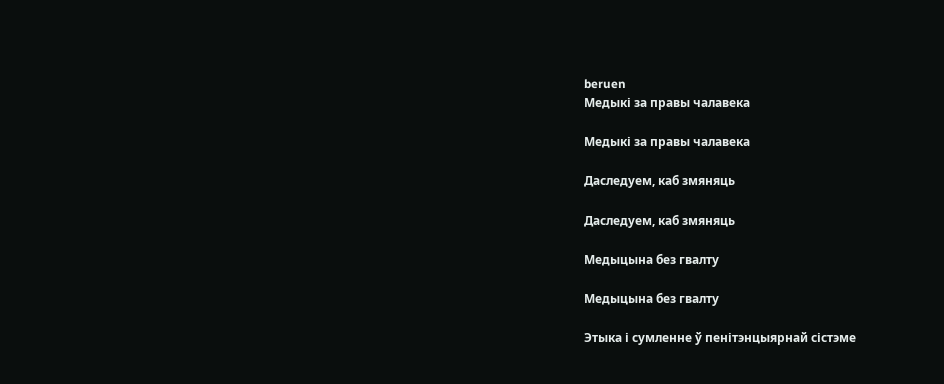beruen
Медыкі за правы чалавека

Медыкі за правы чалавека

Даследуем, каб змяняць

Даследуем, каб змяняць

Медыцына без гвалту

Медыцына без гвалту

Этыка і сумленне ў пенітэнцыярнай сістэме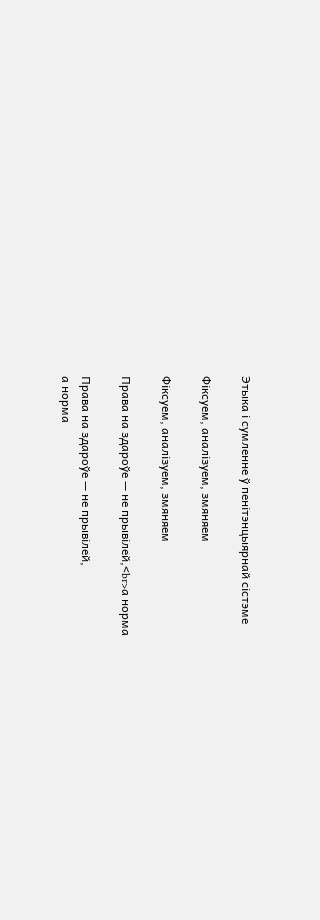Этыка і сумленне ў пенітэнцыярнай сістэме

Фіксуем, аналізуем, змяняем

Фіксуем, аналізуем, змяняем

Права на здароўе — не прывілей,<br>а норма

Права на здароўе — не прывілей,
а норма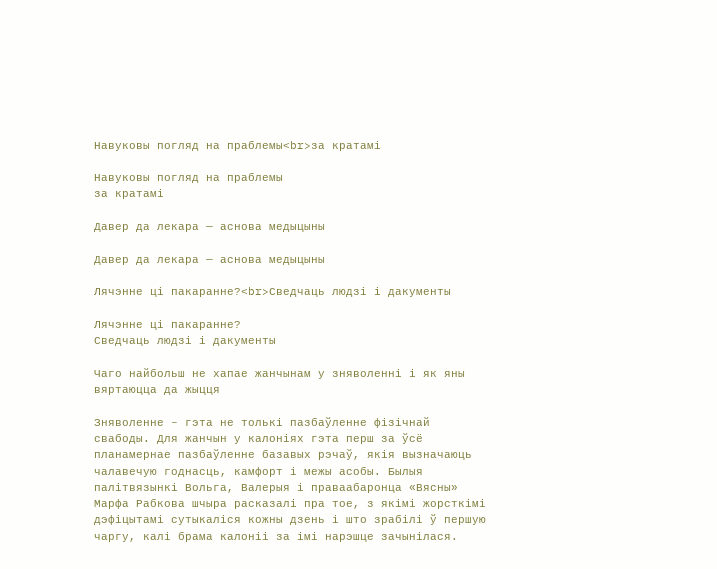Навуковы погляд на праблемы<br>за кратамі

Навуковы погляд на праблемы
за кратамі

Давер да лекара — аснова медыцыны

Давер да лекара — аснова медыцыны

Лячэнне ці пакаранне?<br>Сведчаць людзі і дакументы

Лячэнне ці пакаранне?
Сведчаць людзі і дакументы

Чаго найбольш не хапае жанчынам у зняволенні і як яны вяртаюцца да жыцця

Зняволенне – гэта не толькі пазбаўленне фізічнай свабоды. Для жанчын у калоніях гэта перш за ўсё планамернае пазбаўленне базавых рэчаў, якія вызначаюць чалавечую годнасць, камфорт і межы асобы. Былыя палітвязынкі Вольга, Валерыя і праваабаронца «Вясны» Марфа Рабкова шчыра расказалі пра тое, з якімі жорсткімі дэфіцытамі сутыкаліся кожны дзень і што зрабілі ў першую чаргу, калі брама калоніі за імі нарэшце зачынілася.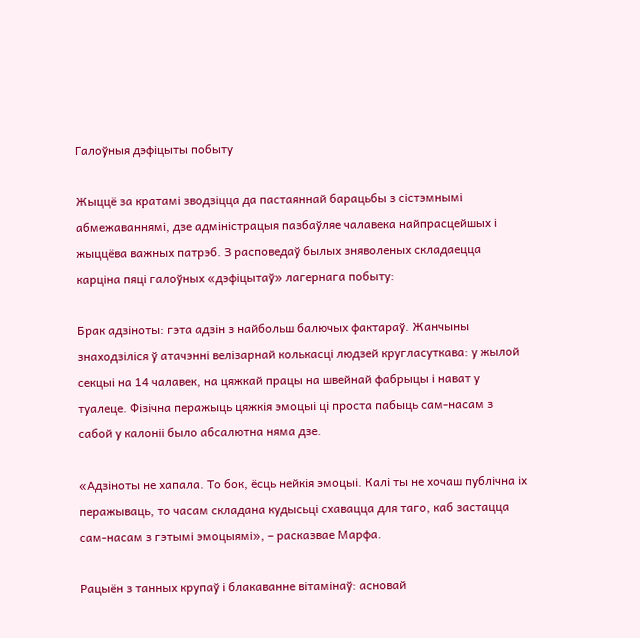Галоўныя дэфіцыты побыту

Жыццё за кратамі зводзіцца да пастаяннай барацьбы з сістэмнымі абмежаваннямі, дзе адміністрацыя пазбаўляе чалавека найпрасцейшых і жыццёва важных патрэб. З расповедаў былых зняволеных складаецца карціна пяці галоўных «дэфіцытаў» лагернага побыту:

Брак адзіноты: гэта адзін з найбольш балючых фактараў. Жанчыны знаходзіліся ў атачэнні велізарнай колькасці людзей кругласуткава: у жылой секцыі на 14 чалавек, на цяжкай працы на швейнай фабрыцы і нават у туалеце. Фізічна перажыць цяжкія эмоцыі ці проста пабыць сам-насам з сабой у калоніі было абсалютна няма дзе.

«Адзіноты не хапала. То бок, ёсць нейкія эмоцыі. Калі ты не хочаш публічна іх перажываць, то часам складана кудысьці схавацца для таго, каб застацца сам-насам з гэтымі эмоцыямі», – расказвае Марфа.

Рацыён з танных крупаў і блакаванне вітамінаў: асновай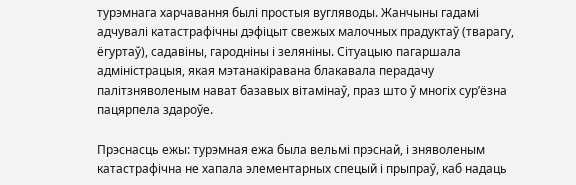турэмнага харчавання былі простыя вугляводы. Жанчыны гадамі адчувалі катастрафічны дэфіцыт свежых малочных прадуктаў (тварагу, ёгуртаў), садавіны, гародніны і зеляніны. Сітуацыю пагаршала адміністрацыя, якая мэтанакіравана блакавала перадачу палітзняволеным нават базавых вітамінаў, праз што ў многіх сур’ёзна пацярпела здароўе.

Прэснасць ежы: турэмная ежа была вельмі прэснай, і зняволеным катастрафічна не хапала элементарных спецый і прыпраў, каб надаць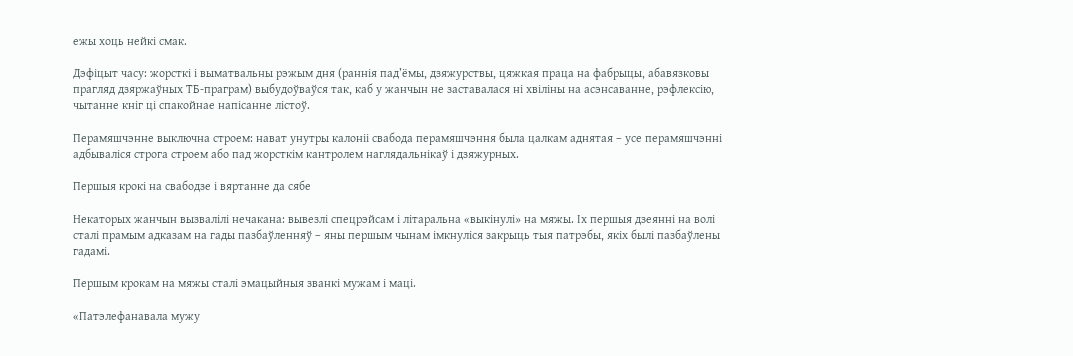ежы хоць нейкі смак.

Дэфіцыт часу: жорсткі і выматвальны рэжым дня (раннія пад’ёмы, дзяжурствы, цяжкая праца на фабрыцы, абавязковы прагляд дзяржаўных ТБ-праграм) выбудоўваўся так, каб у жанчын не заставалася ні хвіліны на асэнсаванне, рэфлексію, чытанне кніг ці спакойнае напісанне лістоў.

Перамяшчэнне выключна строем: нават унутры калоніі свабода перамяшчэння была цалкам аднятая – усе перамяшчэнні адбываліся строга строем або пад жорсткім кантролем наглядальнікаў і дзяжурных.

Першыя крокі на свабодзе і вяртанне да сябе

Некаторых жанчын вызвалілі нечакана: вывезлі спецрэйсам і літаральна «выкінулі» на мяжы. Іх першыя дзеянні на волі сталі прамым адказам на гады пазбаўленняў – яны першым чынам імкнуліся закрыць тыя патрэбы, якіх былі пазбаўлены гадамі.

Першым крокам на мяжы сталі эмацыйныя званкі мужам і маці.

«Патэлефанавала мужу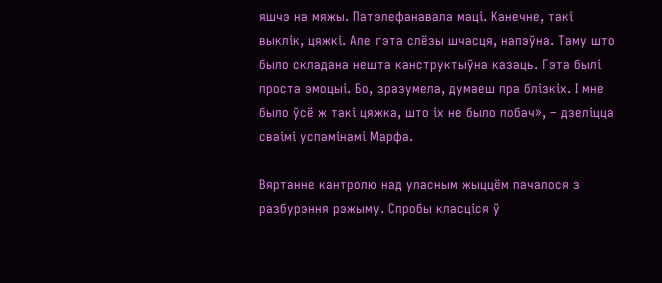яшчэ на мяжы. Патэлефанавала маці. Канечне, такі выклік, цяжкі. Але гэта слёзы шчасця, напэўна. Таму што было складана нешта канструктыўна казаць. Гэта былі проста эмоцыі. Бо, зразумела, думаеш пра блізкіх. І мне было ўсё ж такі цяжка, што іх не было побач», – дзеліцца сваімі успамінамі Марфа.

Вяртанне кантролю над уласным жыццём пачалося з разбурэння рэжыму. Спробы класціся ў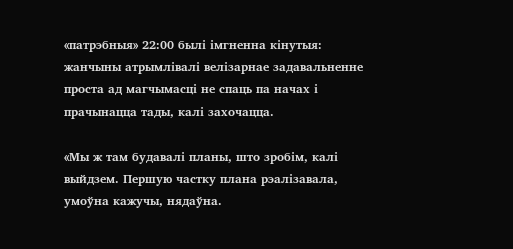«патрэбныя» 22:00 былі імгненна кінутыя: жанчыны атрымлівалі велізарнае задавальненне проста ад магчымасці не спаць па начах і прачынацца тады, калі захочацца.

«Мы ж там будавалі планы, што зробім, калі выйдзем. Першую частку плана рэалізавала, умоўна кажучы, нядаўна.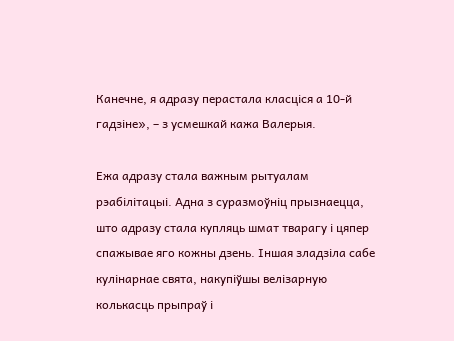Канечне, я адразу перастала класціся а 10-й гадзіне», – з усмешкай кажа Валерыя.

Ежа адразу стала важным рытуалам рэабілітацыі. Адна з суразмоўніц прызнаецца, што адразу стала купляць шмат тварагу і цяпер спажывае яго кожны дзень. Іншая зладзіла сабе кулінарнае свята, накупіўшы велізарную колькасць прыпраў і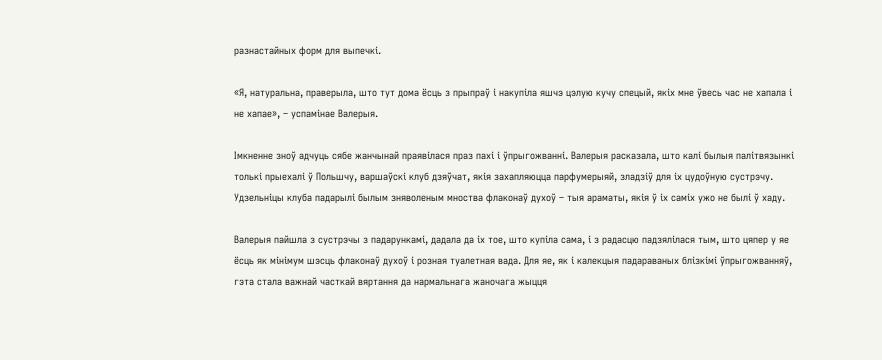разнастайных форм для выпечкі.

«Я, натуральна, праверыла, што тут дома ёсць з прыпраў і накупіла яшчэ цэлую кучу спецый, якіх мне ўвесь час не хапала і не хапае», – успамінае Валерыя.

Імкненне зноў адчуць сябе жанчынай праявілася праз пахі і ўпрыгожванні. Валерыя расказала, што калі былыя палітвязынкі толькі прыехалі ў Польшчу, варшаўскі клуб дзяўчат, якія захапляюцца парфумерыяй, зладзіў для іх цудоўную сустрэчу. Удзельніцы клуба падарылі былым зняволеным мноства флаконаў духоў – тыя араматы, якія ў іх саміх ужо не былі ў хаду.

Валерыя пайшла з сустрэчы з падарункамі, дадала да іх тое, што купіла сама, і з радасцю падзялілася тым, што цяпер у яе ёсць як мінімум шэсць флаконаў духоў і розная туалетная вада. Для яе, як і калекцыя падараваных блізкімі ўпрыгожванняў, гэта стала важнай часткай вяртання да нармальнага жаночага жыцця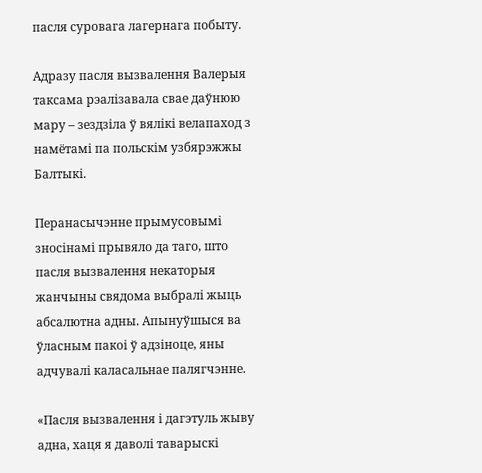пасля суровага лагернага побыту.

Адразу пасля вызвалення Валерыя таксама рэалізавала свае даўнюю мару – зездзіла ў вялікі велапаход з намётамі па польскім узбярэжжы Балтыкі.

Перанасычэнне прымусовымі зносінамі прывяло да таго, што пасля вызвалення некаторыя жанчыны свядома выбралі жыць абсалютна адны. Апынуўшыся ва ўласным пакоі ў адзіноце, яны адчувалі каласальнае палягчэнне.

«Пасля вызвалення і дагэтуль жыву адна, хаця я даволі таварыскі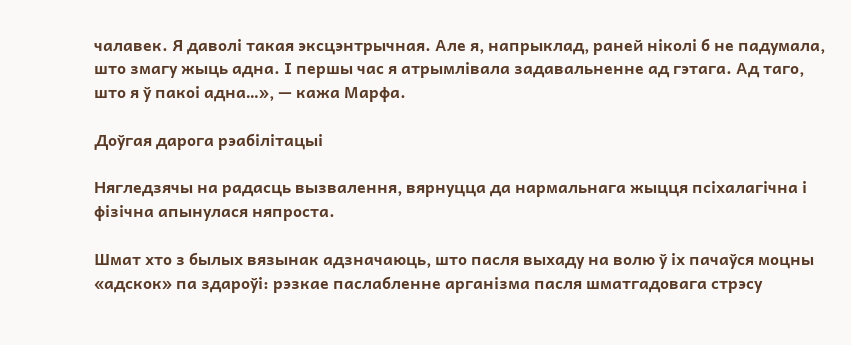чалавек. Я даволі такая эксцэнтрычная. Але я, напрыклад, раней ніколі б не падумала, што змагу жыць адна. І першы час я атрымлівала задавальненне ад гэтага. Ад таго, што я ў пакоі адна…», — кажа Марфа.

Доўгая дарога рэабілітацыі

Нягледзячы на радасць вызвалення, вярнуцца да нармальнага жыцця псіхалагічна і фізічна апынулася няпроста.

Шмат хто з былых вязынак адзначаюць, што пасля выхаду на волю ў іх пачаўся моцны «адскок» па здароўі: рэзкае паслабленне арганізма пасля шматгадовага стрэсу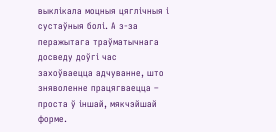выклікала моцныя цяглічныя і сустаўныя болі. А з-за перажытага траўматычнага досведу доўгі час захоўваецца адчуванне, што зняволенне працягваецца – проста ў іншай, мякчэйшай форме.